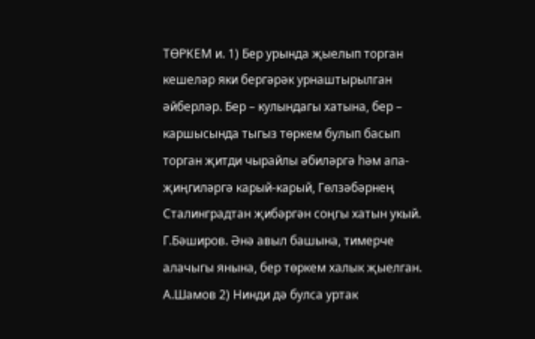ТӨРКЕМ и. 1) Бер урында җыелып торган кешеләр яки бергәрәк урнаштырылган әйберләр. Бер – кулындагы хатына, бер – каршысында тыгыз төркем булып басып торган җитди чырайлы әбиләргә һәм апа-җиңгиләргә карый-карый, Гөлзәбәрнең Сталинградтан җибәргән соңгы хатын укый. Г.Бәширов. Әнә авыл башына, тимерче алачыгы янына, бер төркем халык җыелган. А.Шамов 2) Нинди дә булса уртак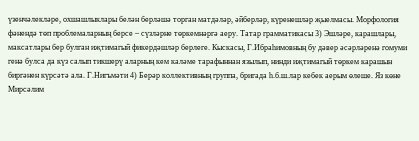үзенчәлекләре, охшашлыклары белән берләшә торган матдәләр, әйберләр, күренешләр җыелмасы. Морфология фәнендә төп проблемаларның берсе – сүзләрне төркемнәргә аеру. Татар грамматикасы 3) Эшләре, карашлары, максатлары бер булган иҗтимагый фикердәшләр берлеге. Кыскасы, Г.Ибраһимовның бу дәвер әсәрләренә гомуми генә булса да күз салып тикшерү аларның кем каләме тарафыннан язылып, нинди иҗтимагый төркем карашын биргәнен күрсәтә ала. Г.Нигъмәти 4) Берәр коллективның группа, бригада һ.б.ш.лар кебек аерым өлеше. Яз көне Мирсәлим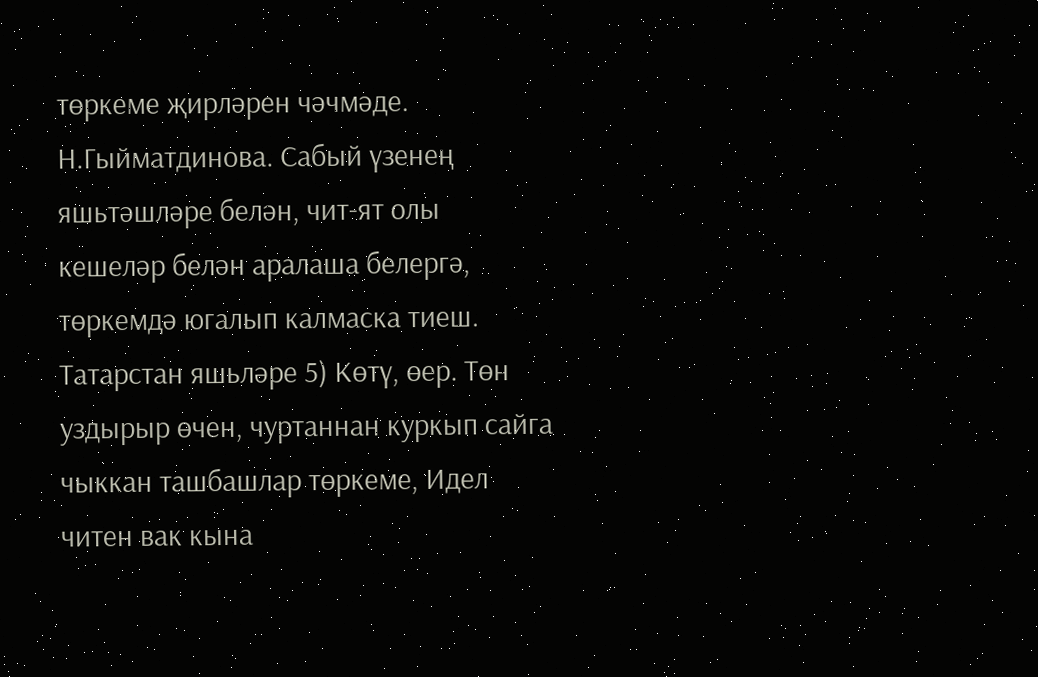төркеме җирләрен чәчмәде. Н.Гыйматдинова. Сабый үзенең яшьтәшләре белән, чит-ят олы кешеләр белән аралаша белергә, төркемдә югалып калмаска тиеш. Татарстан яшьләре 5) Көтү, өер. Төн уздырыр өчен, чуртаннан куркып сайга чыккан ташбашлар төркеме, Идел читен вак кына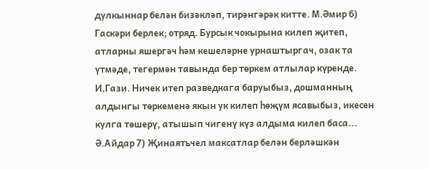дулкыннар белән бизәкләп, тирәнгәрәк китте. М.Әмир 6) Гаскәри берлек; отряд. Бурсык чокырына килеп җитеп, атларны яшергәч һәм кешеләрне урнаштыргач, озак та үтмәде, тегермән тавында бер төркем атлылар күренде. И.Гази. Ничек итеп разведкага баруыбыз, дошманның алдынгы төркеменә якын ук килеп һөҗүм ясавыбыз, икесен кулга төшерү, атышып чигенү күз алдыма килеп баса... Ә.Айдар 7) Җинаятьчел максатлар белән берләшкән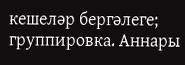кешеләр бергәлеге; группировка. Аннары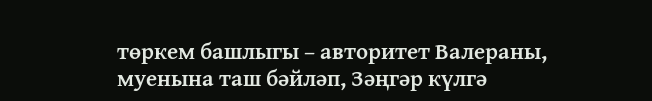төркем башлыгы – авторитет Валераны, муенына таш бәйләп, Зәңгәр күлгә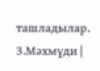ташладылар. З.Мәхмүди |